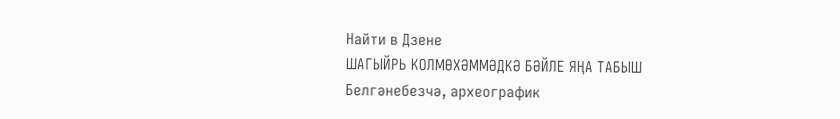Найти в Дзене
ШАГЫЙРЬ КОЛМӨХӘММӘДКӘ БӘЙЛЕ ЯҢА ТАБЫШ
Белгәнебезчә, археографик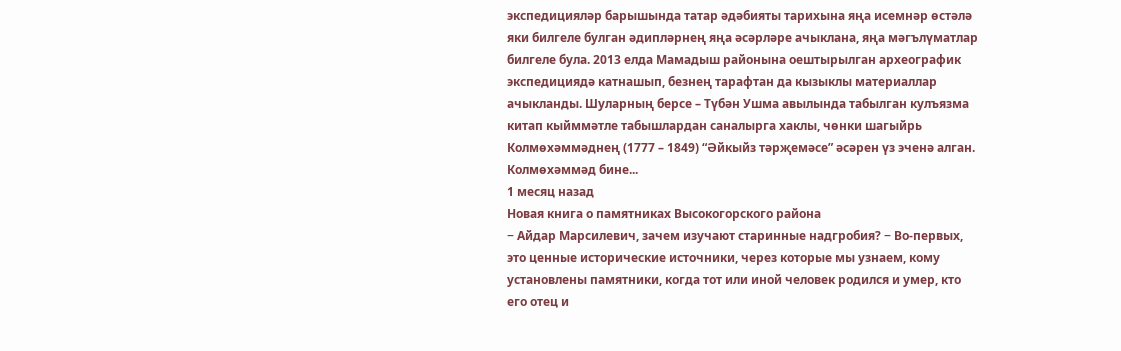экспедицияләр барышында татар әдәбияты тарихына яңа исемнәр өстәлә яки билгеле булган әдипләрнең яңа әсәрләре ачыклана, яңа мәгълүматлар билгеле була. 2013 елда Мамадыш районына оештырылган археографик экспедициядә катнашып, безнең тарафтан да кызыклы материаллар ачыкланды. Шуларның берсе – Түбән Ушма авылында табылган кулъязма китап кыйммәтле табышлардан саналырга хаклы, чөнки шагыйрь Колмөхәммәднең (1777 – 1849) “Әйкыйз тәрҗемәсе” әсәрен үз эченә алган. Колмөхәммәд бине...
1 месяц назад
Новая книга о памятниках Высокогорского района
− Айдар Марсилевич, зачем изучают старинные надгробия? − Во-первых, это ценные исторические источники, через которые мы узнаем, кому установлены памятники, когда тот или иной человек родился и умер, кто его отец и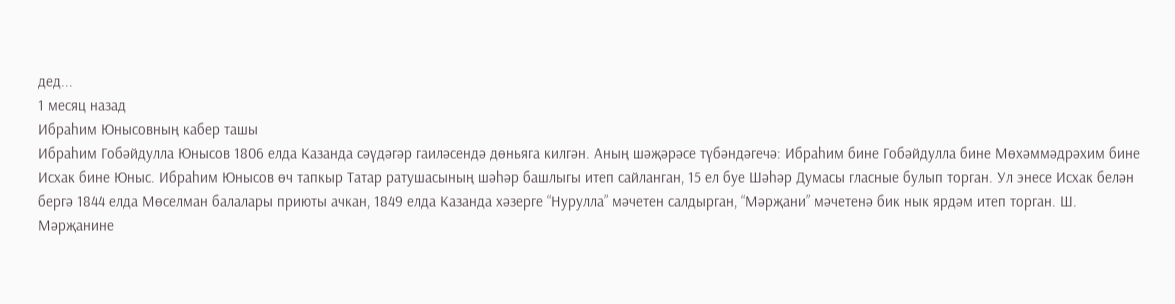дед...
1 месяц назад
Ибраһим Юнысовның кабер ташы
Ибраһим Гобәйдулла Юнысов 1806 елда Казанда сәүдәгәр гаиләсендә дөньяга килгән. Аның шәҗәрәсе түбәндәгечә: Ибраһим бине Гобәйдулла бине Мөхәммәдрәхим бине Исхак бине Юныс. Ибраһим Юнысов өч тапкыр Татар ратушасының шәһәр башлыгы итеп сайланган, 15 ел буе Шәһәр Думасы гласные булып торган. Ул энесе Исхак белән бергә 1844 елда Мөселман балалары приюты ачкан, 1849 елда Казанда хәзерге “Нурулла” мәчетен салдырган, “Мәрҗани” мәчетенә бик нык ярдәм итеп торган. Ш. Мәрҗанине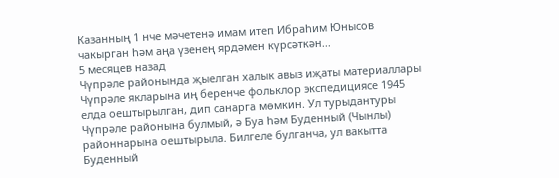Казанның 1 нче мәчетенә имам итеп Ибраһим Юнысов чакырган һәм аңа үзенең ярдәмен күрсәткән...
5 месяцев назад
Чүпрәле районында җыелган халык авыз иҗаты материаллары
Чүпрәле якларына иң беренче фольклор экспедициясе 1945 елда оештырылган, дип санарга мөмкин. Ул турыдантуры Чүпрәле районына булмый, ә Буа һәм Буденный (Чынлы) районнарына оештырыла. Билгеле булганча, ул вакытта Буденный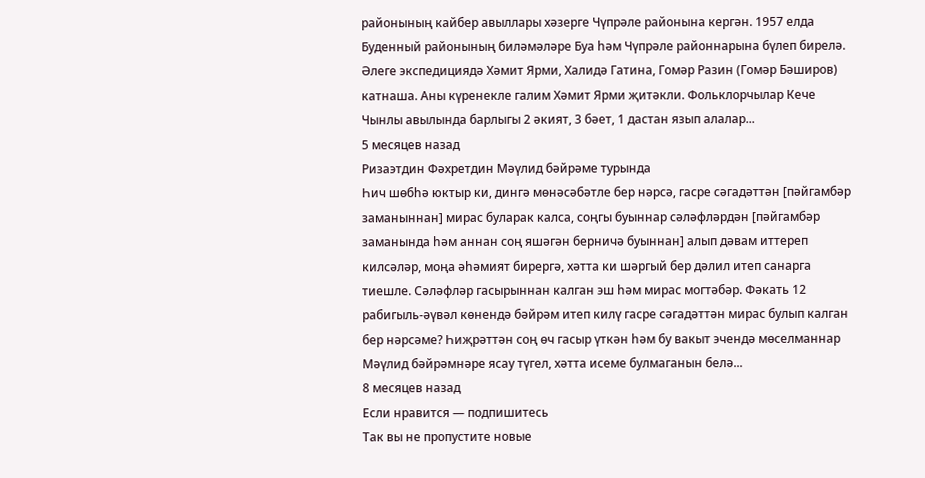районының кайбер авыллары хәзерге Чүпрәле районына кергән. 1957 елда Буденный районының биләмәләре Буа һәм Чүпрәле районнарына бүлеп бирелә. Әлеге экспедициядә Хәмит Ярми, Халидә Гатина, Гомәр Разин (Гомәр Бәширов) катнаша. Аны күренекле галим Хәмит Ярми җитәкли. Фольклорчылар Кече Чынлы авылында барлыгы 2 әкият, 3 бәет, 1 дастан язып алалар...
5 месяцев назад
Ризаэтдин Фәхретдин Мәүлид бәйрәме турында
Һич шөбһә юктыр ки, дингә мөнәсәбәтле бер нәрсә, гасре сәгадәттән [пәйгамбәр заманыннан] мирас буларак калса, соңгы буыннар сәләфләрдән [пәйгамбәр заманында һәм аннан соң яшәгән берничә буыннан] алып дәвам иттереп килсәләр, моңа әһәмият бирергә, хәтта ки шәргый бер дәлил итеп санарга тиешле. Сәләфләр гасырыннан калган эш һәм мирас могтәбәр. Фәкать 12 рабигыль-әүвәл көнендә бәйрәм итеп килү гасре сәгадәттән мирас булып калган бер нәрсәме? Һиҗрәттән соң өч гасыр үткән һәм бу вакыт эчендә мөселманнар Мәүлид бәйрәмнәре ясау түгел, хәтта исеме булмаганын белә...
8 месяцев назад
Если нравится — подпишитесь
Так вы не пропустите новые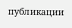публикации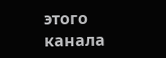этого канала